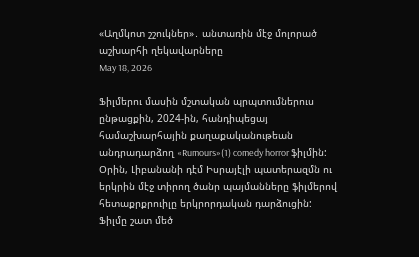«Աղմկոտ շշուկներ»․ անտառին մէջ մոլորած աշխարհի ղեկավարները
May 18, 2026

Ֆիլմերու մասին մշտական պրպտումներուս ընթացքին, 2024-ին, հանդիպեցայ համաշխարհային քաղաքականութեան անդրադարձող «Rumours»(1) comedy horror ֆիլմին: Օրին, Լիբանանի դէմ Իսրայէլի պատերազմն ու երկրին մէջ տիրող ծանր պայմանները ֆիլմերով հետաքրքրուիլը երկրորդական դարձուցին:
Ֆիլմը շատ մեծ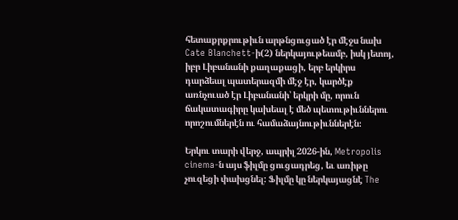հետաքրքրութիւն արթնցուցած էր մէջս նախ Cate Blanchett-ի(2) ներկայութեամբ, իսկ յետոյ, իբր Լիբանանի քաղաքացի, երբ երկիրս դարձեալ պատերազմի մէջ էր, կարծէք առնչուած էր Լիբանանի՝ երկրի մը, որուն ճակատագիրը կախեալ է մեծ պետութիւններու որոշումներէն ու համաձայնութիւններէն։

Երկու տարի վերջ, ապրիլ 2026-ին, Metropolis cinema-ն այս ֆիլմը ցուցադրեց, եւ առիթը չուզեցի փախցնել: Ֆիլմը կը ներկայացնէ The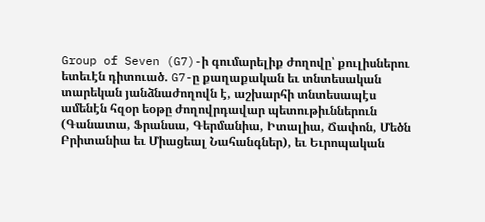Group of Seven (G7)-ի գումարելիք ժողովը՝ քուլիսներու ետեւէն դիտուած. G7-ը քաղաքական եւ տնտեսական տարեկան յանձնաժողովն է, աշխարհի տնտեսապէս ամենէն հզօր եօթը ժողովրդավար պետութիւններուն (Գանատա, Ֆրանսա, Գերմանիա, Իտալիա, Ճափոն, Մեծն Բրիտանիա եւ Միացեալ Նահանգներ), եւ Եւրոպական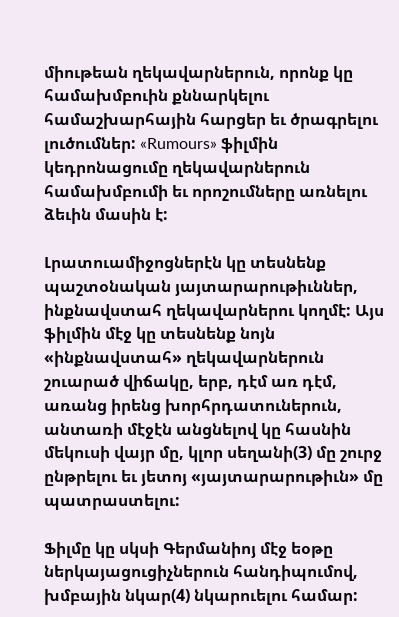միութեան ղեկավարներուն, որոնք կը համախմբուին քննարկելու համաշխարհային հարցեր եւ ծրագրելու լուծումներ: «Rumours» ֆիլմին կեդրոնացումը ղեկավարներուն համախմբումի եւ որոշումները առնելու ձեւին մասին է:

Լրատուամիջոցներէն կը տեսնենք պաշտօնական յայտարարութիւններ, ինքնավստահ ղեկավարներու կողմէ: Այս ֆիլմին մէջ կը տեսնենք նոյն «ինքնավստահ» ղեկավարներուն շուարած վիճակը, երբ, դէմ առ դէմ, առանց իրենց խորհրդատուներուն, անտառի մէջէն անցնելով կը հասնին մեկուսի վայր մը, կլոր սեղանի(3) մը շուրջ ընթրելու եւ յետոյ «յայտարարութիւն» մը պատրաստելու:

Ֆիլմը կը սկսի Գերմանիոյ մէջ եօթը ներկայացուցիչներուն հանդիպումով, խմբային նկար(4) նկարուելու համար: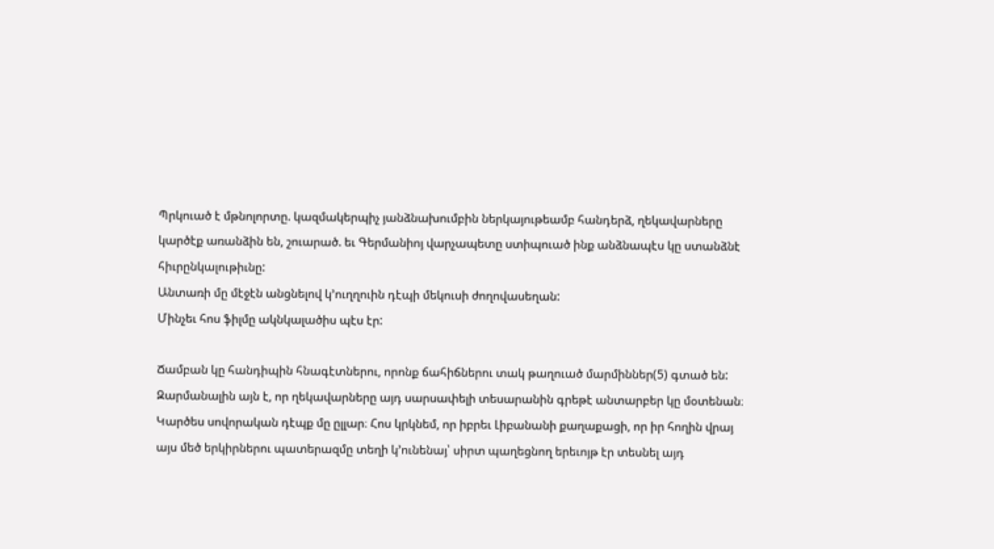Պրկուած է մթնոլորտը. կազմակերպիչ յանձնախումբին ներկայութեամբ հանդերձ, ղեկավարները կարծէք առանձին են, շուարած. եւ Գերմանիոյ վարչապետը ստիպուած ինք անձնապէս կը ստանձնէ հիւրընկալութիւնը:
Անտառի մը մէջէն անցնելով կ’ուղղուին դէպի մեկուսի ժողովասեղան:
Մինչեւ հոս ֆիլմը ակնկալածիս պէս էր:

Ճամբան կը հանդիպին հնագէտներու, որոնք ճահիճներու տակ թաղուած մարմիններ(5) գտած են: Զարմանալին այն է, որ ղեկավարները այդ սարսափելի տեսարանին գրեթէ անտարբեր կը մօտենան։ Կարծես սովորական դէպք մը ըլլար։ Հոս կրկնեմ, որ իբրեւ Լիբանանի քաղաքացի, որ իր հողին վրայ այս մեծ երկիրներու պատերազմը տեղի կ’ունենայ՝ սիրտ պաղեցնող երեւոյթ էր տեսնել այդ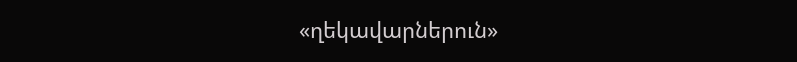«ղեկավարներուն»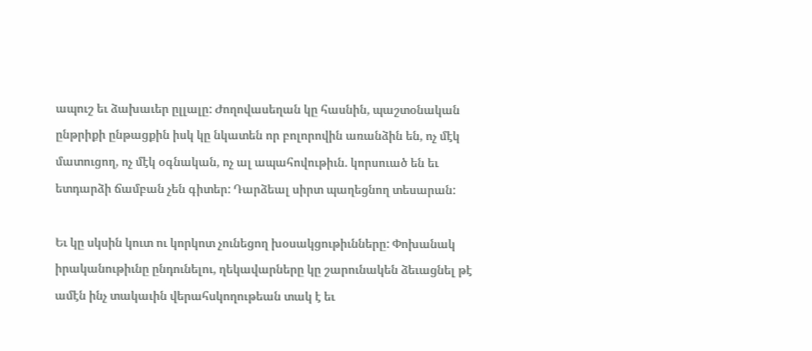ապուշ եւ ձախաւեր ըլլալը: Ժողովասեղան կը հասնին, պաշտօնական ընթրիքի ընթացքին իսկ կը նկատեն որ բոլորովին առանձին են, ոչ մէկ մատուցող, ոչ մէկ օգնական, ոչ ալ ապահովութիւն. կորսուած են եւ ետդարձի ճամբան չեն գիտեր: Դարձեալ սիրտ պաղեցնող տեսարան:

Եւ կը սկսին կուտ ու կորկոտ չունեցող խօսակցութիւնները: Փոխանակ իրականութիւնը ընդունելու, ղեկավարները կը շարունակեն ձեւացնել թէ ամէն ինչ տակաւին վերահսկողութեան տակ է եւ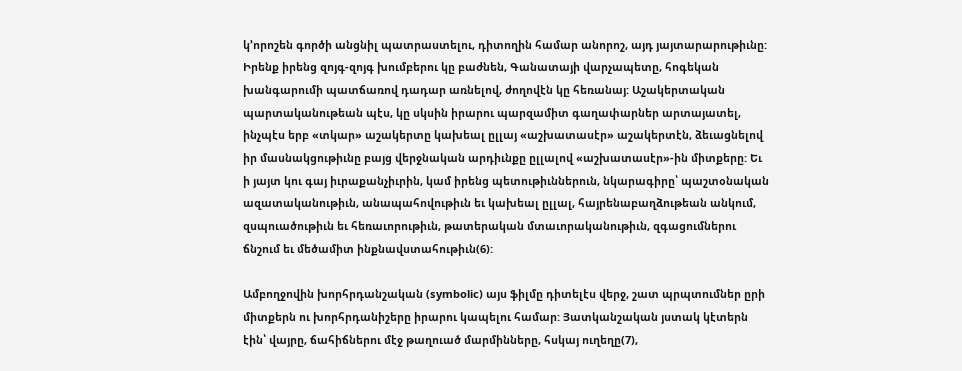կ’որոշեն գործի անցնիլ պատրաստելու, դիտողին համար անորոշ, այդ յայտարարութիւնը: Իրենք իրենց զոյգ-զոյգ խումբերու կը բաժնեն, Գանատայի վարչապետը, հոգեկան խանգարումի պատճառով դադար առնելով, ժողովէն կը հեռանայ: Աշակերտական պարտականութեան պէս, կը սկսին իրարու պարզամիտ գաղափարներ արտայատել, ինչպէս երբ «տկար» աշակերտը կախեալ ըլլայ «աշխատասէր» աշակերտէն, ձեւացնելով իր մասնակցութիւնը բայց վերջնական արդիւնքը ըլլալով «աշխատասէր»-ին միտքերը: Եւ ի յայտ կու գայ իւրաքանչիւրին, կամ իրենց պետութիւններուն, նկարագիրը՝ պաշտօնական ազատականութիւն, անապահովութիւն եւ կախեալ ըլլալ, հայրենաբաղձութեան անկում, զսպուածութիւն եւ հեռաւորութիւն, թատերական մտաւորականութիւն, զգացումներու ճնշում եւ մեծամիտ ինքնավստահութիւն(6):

Ամբողջովին խորհրդանշական (symbolic) այս ֆիլմը դիտելէս վերջ, շատ պրպտումներ ըրի միտքերն ու խորհրդանիշերը իրարու կապելու համար: Յատկանշական յստակ կէտերն էին՝ վայրը, ճահիճներու մէջ թաղուած մարմինները, հսկայ ուղեղը(7),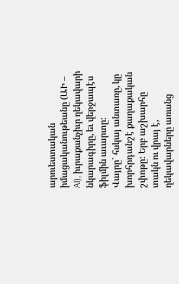արուեստական իմացականութեանը (ԱԻ – AI), իւրաքանչիւր ղեկավարի նկարագիրը, եւ վերջապէս ֆիլմին աւարտը:
Վայրը` հսկայ անտառը, կը խորհրդանշէ քաղաքական շփոթը: Երբ աշխարհը տակն ու վրայ է, ղեկավարները առանց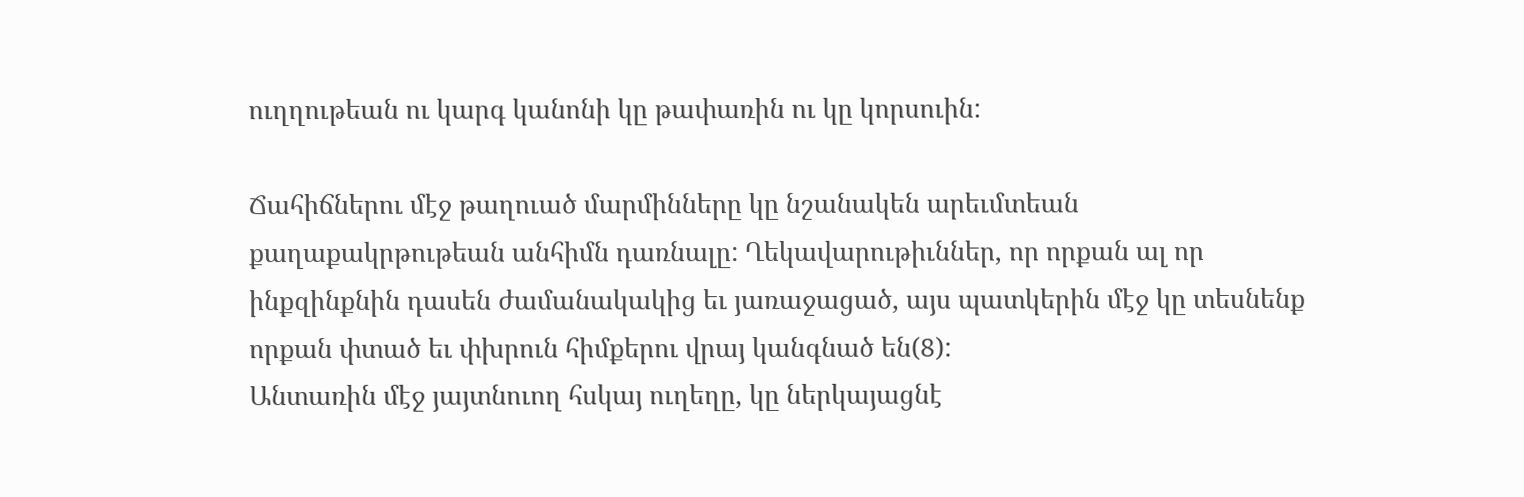ուղղութեան ու կարգ կանոնի կը թափառին ու կը կորսուին:

Ճահիճներու մէջ թաղուած մարմինները կը նշանակեն արեւմտեան քաղաքակրթութեան անհիմն դառնալը: Ղեկավարութիւններ, որ որքան ալ որ ինքզինքնին դասեն ժամանակակից եւ յառաջացած, այս պատկերին մէջ կը տեսնենք որքան փտած եւ փխրուն հիմքերու վրայ կանգնած են(8):
Անտառին մէջ յայտնուող հսկայ ուղեղը, կը ներկայացնէ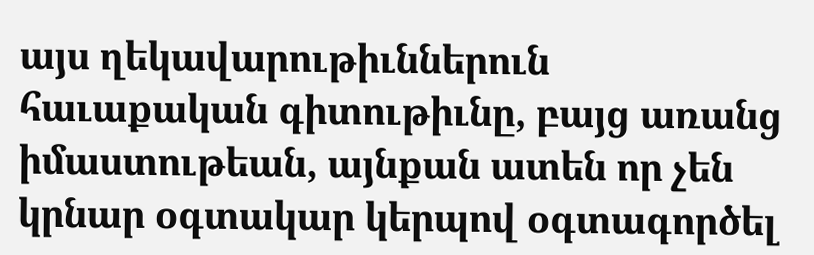այս ղեկավարութիւններուն հաւաքական գիտութիւնը, բայց առանց իմաստութեան, այնքան ատեն որ չեն կրնար օգտակար կերպով օգտագործել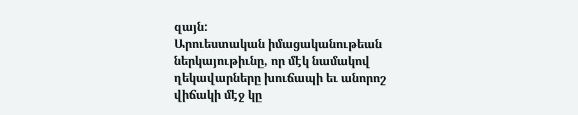զայն:
Արուեստական իմացականութեան ներկայութիւնը, որ մէկ նամակով ղեկավարները խուճապի եւ անորոշ վիճակի մէջ կը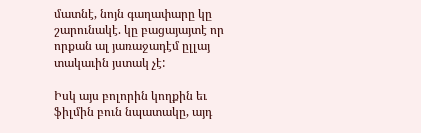մատնէ, նոյն գաղափարը կը շարունակէ. կը բացայայտէ որ որքան ալ յառաջադէմ ըլլայ տակաւին յստակ չէ:

Իսկ այս բոլորին կողքին եւ ֆիլմին բուն նպատակը, այդ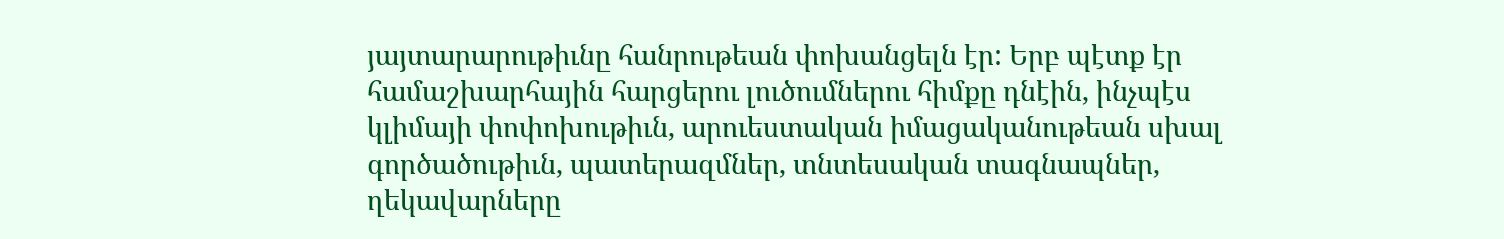յայտարարութիւնը հանրութեան փոխանցելն էր: Երբ պէտք էր համաշխարհային հարցերու լուծումներու հիմքը դնէին, ինչպէս կլիմայի փոփոխութիւն, արուեստական իմացականութեան սխալ գործածութիւն, պատերազմներ, տնտեսական տագնապներ, ղեկավարները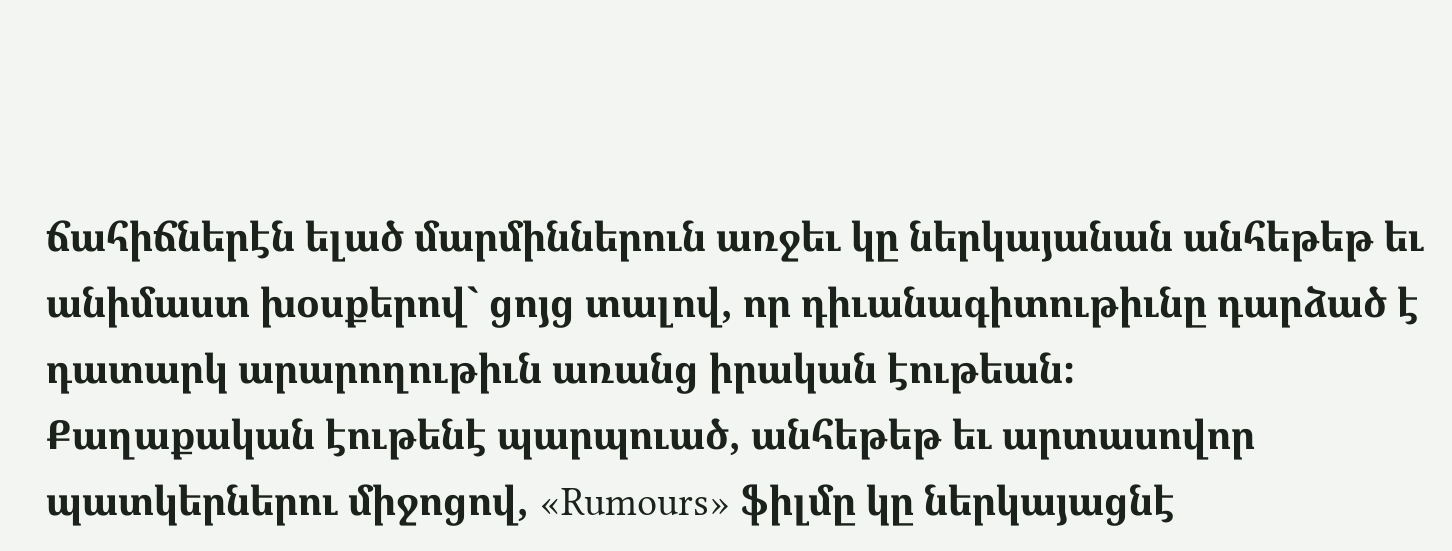ճահիճներէն ելած մարմիններուն առջեւ կը ներկայանան անհեթեթ եւ անիմաստ խօսքերով` ցոյց տալով, որ դիւանագիտութիւնը դարձած է դատարկ արարողութիւն առանց իրական էութեան։
Քաղաքական էութենէ պարպուած, անհեթեթ եւ արտասովոր պատկերներու միջոցով, «Rumours» ֆիլմը կը ներկայացնէ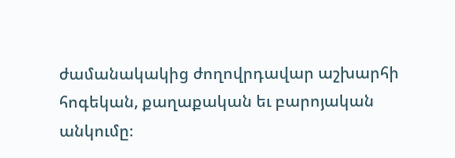ժամանակակից ժողովրդավար աշխարհի հոգեկան, քաղաքական եւ բարոյական անկումը։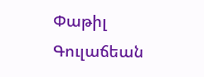Փաթիլ Գուլաճեան